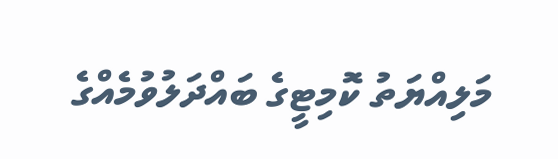މަލިއްޔަތު ކޮމިޓީގެ ބައްދަލުވުމެއްގެ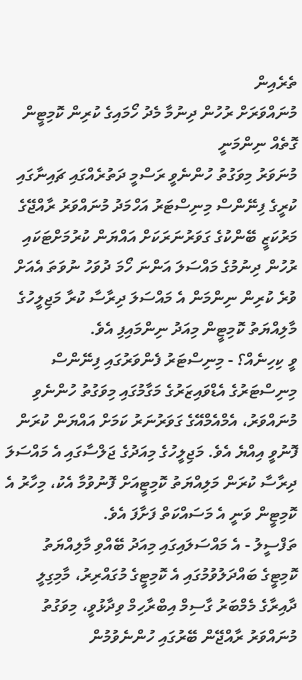ތެރެއިން
މުނައްވަރަށް ރުހުން ދިނުމާ މެދު ހޯމައިގެ ކުރިން ކޮމިޓީން ގޮތެއް ނިންމަނީ
މުނަވަރު މިވަގުތު ހުންނެވީ ރަސްމީ ދަތުރެއްގައި ޗައިނާގައި
ކުރީގެ ފިނޭންސް މިނިސްޓަރު އަހްމަދު މުނައްވަރު ރާއްޖޭގެ މަރުކަޒީ ބޭންކުގެ ގަވަރުނަރަކަށް އައްޔަން ކުރުމަށްޓަކައި ރުހުން ދިނުމުގެ މައްސަލަ އަންނަ ހޯމަ ދުވަހު ނުވަތަ އެއަށް ވުރެ ކުރިން ނިންމަން އެ މައްސަލަ ދިރާސާ ކުރާ މަޖިލީހުގެ މާލިއްޔަތު ކޮމިޓީން މިއަދު ނިންމައިފި އެވެ.
ވީ ކިހިނެއް؟ - މިނިސްޓަރު ފެންވަރުގައި ފިނޭންސް މިނިސްޓަރުގެ އެޑްވައިޒަރުގެ މަގާމުގައި މިވަގުތު ހުންނެވި މުނައްވަރު، އެމްއެމްއޭގެ ގަވަރުނަރު ކަމަށް އައްޔަން ކުރަން ފޮނުވީ އިއްޔެ އެވެ. މަޖިލީހުގެ މިއަދުގެ ޖަލްސާގައި އެ މައްސަލަ ދިރާސާ ކުރަން މަލިއްޔަތު ކޮމިޓީއަށް ފޮނުވުމާ އެކު، މިހާރު އެ ކޮމިޓީން ވަނީ އެ މަސައްކަތް ފަށާފަ އެވެ.
ތަފްސީލު - އެ މައްސަލައިގައި މިއަދު ބޭއްވި މާލިއްޔަތު ކޮމިޓީގެ ބައްދަލުވުމުގައި އެ ކޮމިޓީގެ މުގައްރިރު، މާމިގިލީ ދާއިރާގެ މެމްބަރު ގާސިމް އިބްރާހިމް ވިދާޅުވީ، މިވަގުތު މުނައްވަރު ރާއްޖޭން ބޭރުގައި ހުންނެވުމުން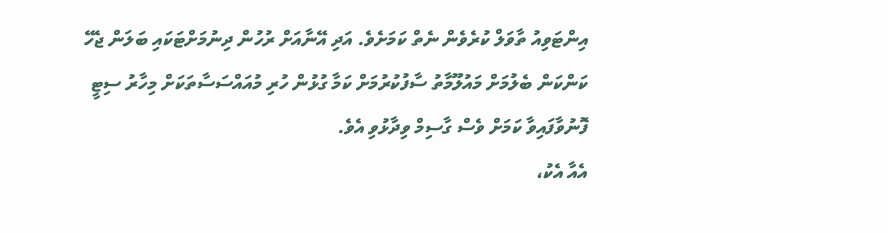އިންޓަވިއު ތާވަލް ކުރެވެން ނެތް ކަމަށެވެ. އަދި އޭނާއަށް ރުހުން ދިނުމަށްޓަކައި ބަލަން ޖެހޭ ކަންކަން ބެލުމަށް މައުލޫމާތު ސާފުކުރުމަށް ކަމާ ގުޅުން ހުރި މުއައްސަސާތަކަށް މިހާރު ސިޓީ ފޮނުވާފައިވާ ކަމަށް ވެސް ގާސިމް ވިދާޅުވި އެވެ.
އެއާ އެކު،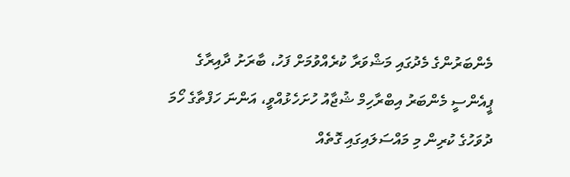މެންބަރުންގެ މެދުގައި މަޝްވަރާ ކުރެއްވުމަށް ފަހު، ބާރަށު ދާއިރާގެ ޕީއެންސީ މެންބަރު އިބްރާހިމް ޝުޖާއު ހުށަހެޅުއްވީ، އަންނަ ހަފްތާގެ ހޯމަ ދުވަހުގެ ކުރިން މި މައްސަލައިގައި ގޮތެއް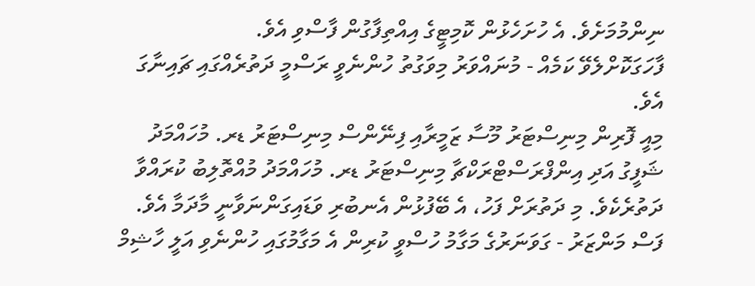ނިންމުމަށެވެ. އެ ހުށަހެޅުން ކޮމިޓީގެ އިއްތިފާގުން ފާސްވި އެވެ.
ފާހަގަކޮށްލެވޭ ކަމެއް - މުނައްވަރު މިވަގުތު ހުންނެވީ ރަސްމީ ދަތުރެއްގައި ޗައިނާގަ އެވެ.
މިއީ ފޮރިން މިނިސްޓަރު މޫސާ ޒަމީރާއި ފިނޭންސް މިނިސްޓަރު ޑރ. މުހައްމަދު ޝަފީގު އަދި އިންފްރަސްޓްރަކްޗާ މިނިސްޓަރު ޑރ. މުހައްމަދު މުއްތޮލިބު ކުރައްވާ ދަތުރެކެވެ. މި ދަތުރަށް ފަހު، އެ ބޭފުޅުން އެނބުރި ވަޑައިގަންނަވާނީ މާދަމާ އެވެ.
ފަސް މަންޒަރު - ގަވަނަރުގެ މަގާމު ހުސްވީ ކުރިން އެ މަގާމުގައި ހުންނެވި އަލީ ހާޝިމް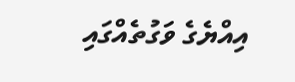އިއްޔެގެ ވަގުތެއްގައި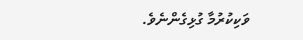ވަކިކުރުމާ ގުޅިގެންނެވެ.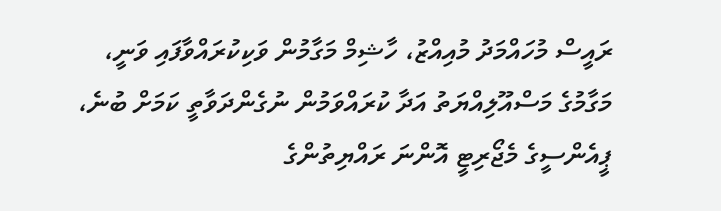ރައީސް މުހައްމަދު މުއިއްޒު، ހާޝިމް މަގާމުން ވަކިކުރައްވާފައި ވަނީ، މަގާމުގެ މަސްއޫލިއްޔަތު އަދާ ކުރައްވަމުން ނުގެންދަވާތީ ކަމަށް ބުނެ، ޕީއެންސީގެ މެޖޯރިޓީ އޮންނަ ރައްޔިތުންގެ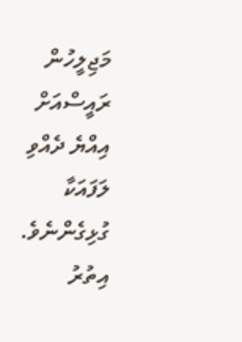މަޖިލީހުން ރައީސްއަށް އިއްޔެ ދެއްވި ލަފައަކާ ގުޅިގެންނެވެ.
އިތުރު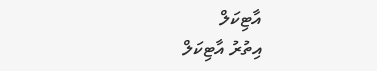އާޓިކަލް
އިތުރު އާޓިކަލް